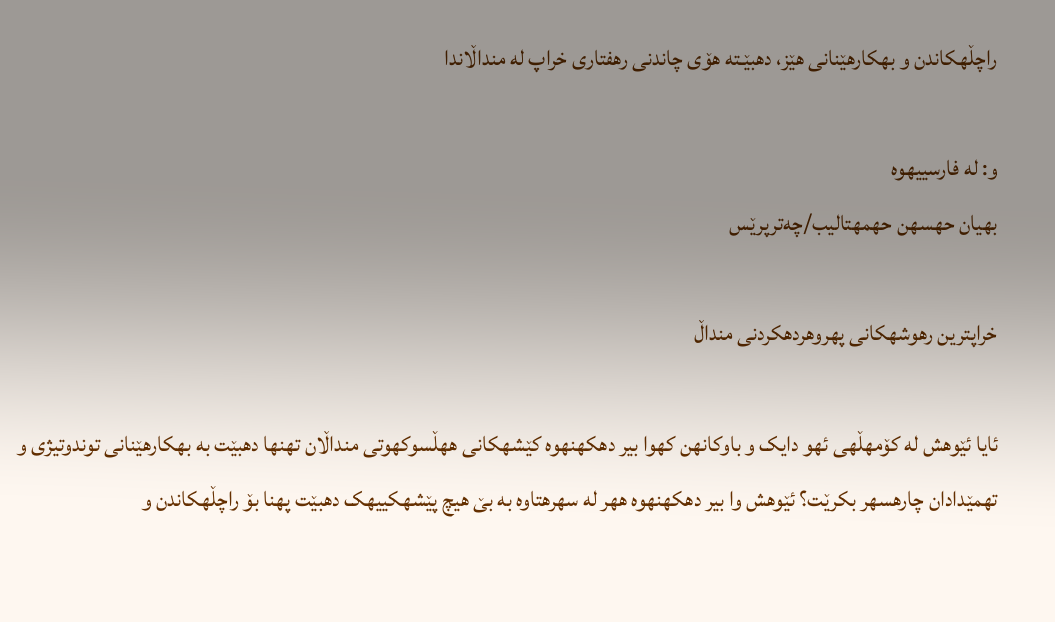راچڵهکاندن و بهکارهێنانی هێز، دهبێـته هۆی چاندنی رهفتاری خراپ له منداڵاندا

و: له فارسییهوه
بهیان حهسهن حهمهتالیب/چەترپرێس

خراپترین رهوشهکانی پهروهردهکردنی منداڵ

ئایا ئێوهش له کۆمهڵهی ئهو دایک و باوکانهن کهوا بیر دهکهنهوه کێشهکانی ههڵسوکهوتی منداڵان تهنها دهبێت به بهکارهێنانی توندوتیژی و تهمێدادان چارهسهر بکرێت؟ ئێوهش وا بیر دهکهنهوه ههر له سهرهتاوه به بێ هیچ پێشهکییهک دهبێت پهنا بۆ راچڵهکاندن و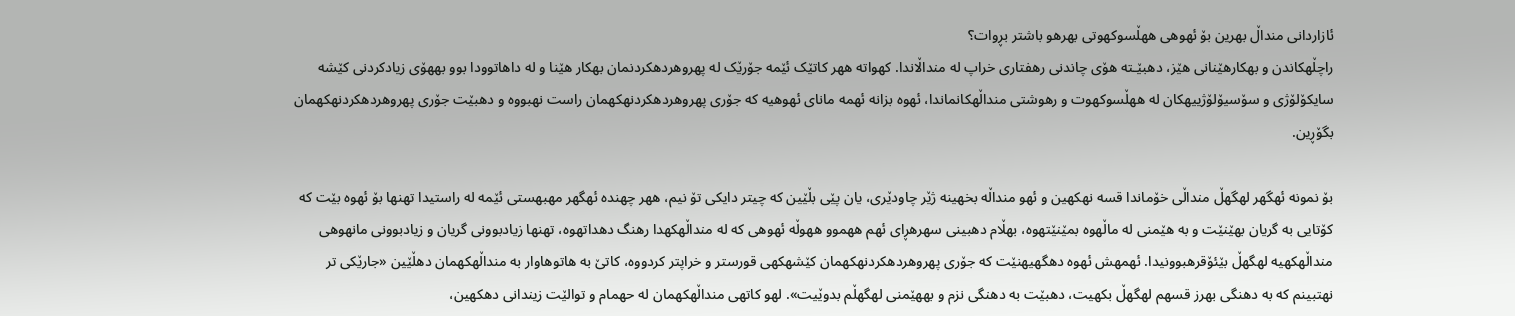ئازاردانی منداڵ بهرین بۆ ئهوهی ههڵسوکهوتی بهرهو باشتر بڕوات؟
راچڵهکاندن و بهکارهێنانی هێز، دهبێـته هۆی چاندنی رهفتاری خراپ له منداڵاندا. کهواته ههر کاتێک ئێمه جۆرێک له پهروهردهکردنمان بهکار هێنا و له داهاتوودا بوو بههۆی زیادکردنی کێشه سایکۆلۆژی و سۆسیۆلۆژییهکان له ههڵسوکهوت و رهوشتی منداڵهکانماندا، ئهوه بزانه ئهمه مانای ئهوهیه که جۆری پهروهردهکردنهکهمان راست نهبووه و دهبێت جۆری پهروهردهکردنهکهمان بگۆڕین.

بۆ نمونه ئهگهر لهگهڵ منداڵی خۆماندا قسه نهکهین و ئهو منداڵه بخهینه ژێر چاودێری، یان پێی بڵێین که چیتر دایکی تۆ نیم، ههر چهنده ئهگهر مهبهستی ئێمه له راستیدا تهنها بۆ ئهوه بێت که کۆتایی به گریان بهێنێت و به هێمنی له ماڵهوه بمێنێتهوه، بهڵام دهبینی سهرهڕای ئهم ههموو ههوڵه ئهوهی که له منداڵهکهدا رهنگ دهداتهوه، تهنها زیادبوونی گریان و زیادبوونی مانهوهی منداڵهکهیه لهگهڵ بێئۆقرهبوونیدا. ئهمهش ئهوه دهگهیهنێت که جۆری پهروهردهکردنهکهمان کێشهکهی قورستر و خراپتر کردووه، کاتێ به هاتوهاوار به منداڵهکهمان دهڵێین «جارێکی تر نهتبینم که به دهنگی بهرز قسهم لهگهڵ بکهیت، دهبێت به دهنگی نزم و بههێمنی لهگهڵم بدوێیت». لهو کاتهی منداڵهکهمان له حهمام و توالێت زیندانی دهکهین،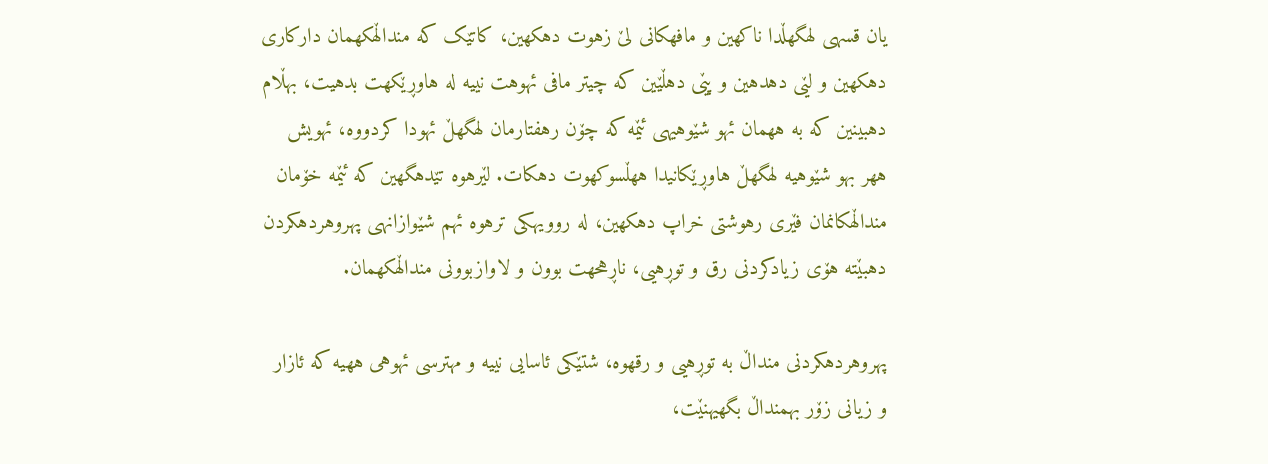یان قسهی لهگهڵدا ناکهین و مافهکانی لێ زهوت دهکهین، کاتێک که منداڵهکهمان دارکاری دهکهین و لێی دهدهین و پێی دهڵێین که چیتر مافی ئهوهت نییه له هاوڕێکهت بدهیت، بهڵام دهبینین که به ههمان ئهو شێوهیهی ئێمه که چۆن رهفتارمان لهگهڵ ئهودا کردووه، ئهویش ههر بهو شێوهیه لهگهڵ هاوڕێکانیدا ههڵسوکهوت دهکات. لێرهوه تێدهگهین که ئێمه خۆمان منداڵهکانمان فێری رهوشتی خراپ دهکهین، له روویهکی ترهوه ئهم شێوازانهی پهروهردهکردن دهبێته هۆی زیادکردنی رق و توڕهیی، ناڕهحهت بوون و لاوازبوونی منداڵهکهمان.

پهروهردهکردنی منداڵ به توڕهیی و رقهوه، شتێکی ئاسایی نییه و مهترسی ئهوهی ههیه که ئازار و زیانی زۆر بهمنداڵ بگهیهنێت،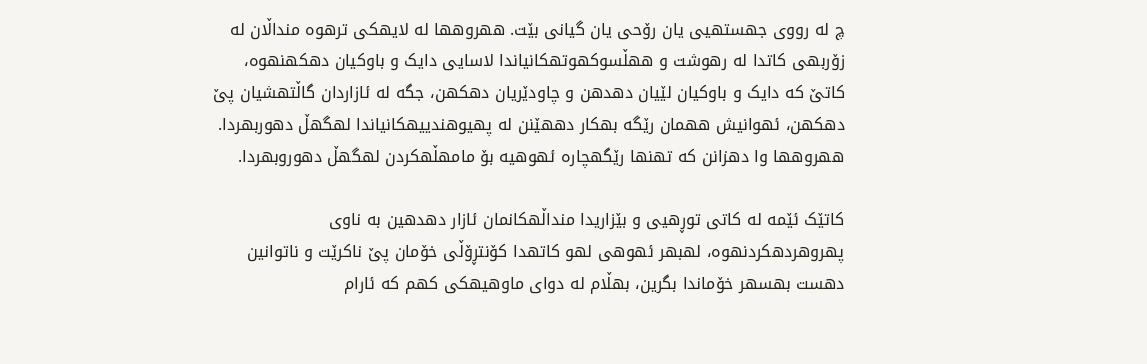چ له رووی جهستهیی یان رۆحی یان گیانی بێت. ههروهها له لایهکی ترهوه منداڵان له زۆربهی کاتدا له رهوشت و ههڵسوکهوتهکانیاندا لاسایی دایک و باوکیان دهکهنهوه، کاتێ که دایک و باوکیان لێیان دهدهن و چاودێریان دهکهن، جگه له ئازاردان گاڵتهشیان پێ دهکهن، ئهوانیش ههمان رێگه بهکار دههێنن له پهیوهندییهکانیاندا لهگهڵ دهوربهردا. ههروهها وا دهزانن که تهنها رێگهچاره ئهوهیه بۆ مامهڵهکردن لهگهڵ دهوروبهردا.

کاتێک ئێمه له کاتی توڕهیی و بێزاریدا منداڵهکانمان ئازار دهدهین به ناوی پهروهردهکردنهوه، لهبهر ئهوهی لهو کاتهدا کۆنتڕۆڵی خۆمان پێ ناکرێت و ناتوانین دهست بهسهر خۆماندا بگرین، بهڵام له دوای ماوهیهکی کهم که ئارام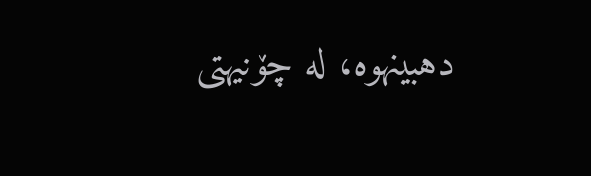دهبینهوه، له چۆنیهتی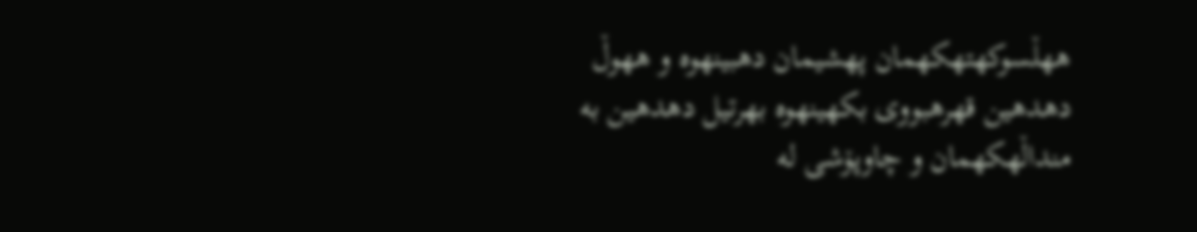ههڵسوکهتهکهمان پهشیمان دهبینهوه و ههوڵ دهدهین قهرهبووی بکهینهوه بهرتیل دهدهین به منداڵهکهمان و چاوپۆشی له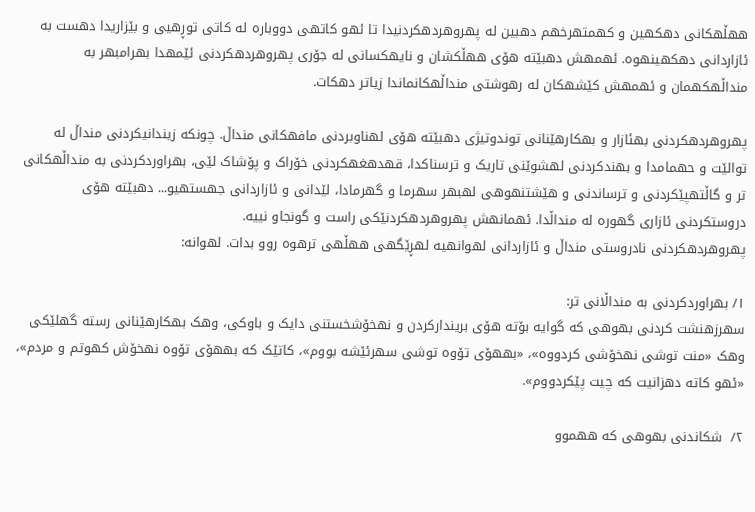ههڵهکانی دهکهین و کهمتهرخهم دهبین له پهروهردهکردنیدا تا ئهو کاتهی دووباره له کاتی توڕهیی و بێزاریدا دهست به ئازاردانی دهکهینهوه‌. ئهمهش دهبێته هۆی ههڵکشان و نایهکسانی له جۆری پهروهردهکردنی ئێمهدا بهرامبهر به منداڵهکهمان و ئهمهش کێشهکان له رهوشتی منداڵهکانماندا زیاتر دهکات.

پهروهردهکردنی بهئازار و بهکارهێنانی توندوتیژی دهبێته هۆی لهناوبردنی مافهکانی منداڵ. چونکه زیندانیکردنی منداڵ له توالێت و حهمامدا و بهندکردنی لهشوێنی تاریک و ترسناکدا، قهدهغهکردنی خۆراک و پۆشاک لێی، بهراوردکردنی به منداڵهکانی تر و گاڵتهپێکردنی و ترساندنی و هێشتنهوهی لهبهر سهرما و گهرمادا، لێدانی و ئازاردانی جهستهیو... دهبێته هۆی دروستکردنی ئازاری گهوره له منداڵدا. ئهمانهش پهروهردهکردنێکی راست و گونجاو نییه.
پهروهردهکردنی نادروستی منداڵ و ئازاردانی لهوانهیه لهڕێگهی ههڵهی ترهوه روو بدات. لهوانه:

١/ بهراوردکردنی به منداڵانی تر:
سهرزهنشت کردنی بهوهی که گوایه بۆته هۆی بریندارکردن و نهخۆشخستنی دایک و باوکی، وهک بهکارهێنانی رسته گهلێکی وهک «منت توشی نهخۆشی کردووه»، «بههۆی تۆوه توشی سهرئێشه بووم»، کاتێک که بههۆی تۆوه نهخۆش کهوتم و مردم»، «ئهو کاته دهزانیت که چیت پێکردووم».

٢/  شکاندنی بهوهی که ههموو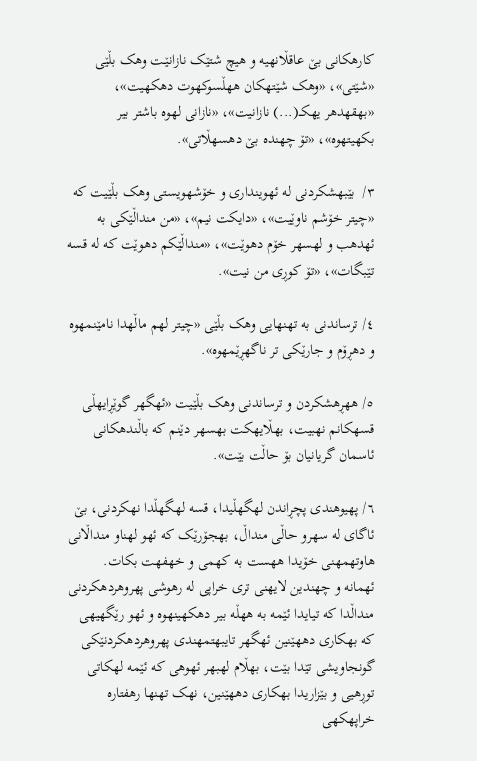کارهکانی بێ عاقڵانهیه و هیچ شتێک نازانێـت وهک بڵێی «شێتی»، «وهک شێتهکان ههڵسوکهوت دهکهیت»، «بهقهدهر یهکــ(...) نازانیت»، «نازانی لهوه باشتر بیر بکهیتهوه‌»، «تۆ چهنده بێ دهسهڵاتی».

٣/  بێبهشکردنی له ئهوینداری و خۆشهویستی وهک بڵێیت که‌ «چیتر خۆشم ناوێیت»، «دایکت نیم»، «من منداڵێکی به ئهدهب و لهسهر خۆم دهوێت»، «منداڵێکم دهوێت که له قسه تێبگات»، «تۆ کوڕی من نیت».

٤/ ترساندنی به تهنهایی وهک بڵێی «چیتر لهم ماڵهدا نامێنمهوه و دهڕۆم و جارێکی تر ناگهڕێمهوه».

٥/ ههڕهشکردن و ترساندنی وهک بڵێیت «ئهگهر گوێڕایهڵی قسهکانم نهبیت، بهڵایهکت بهسهر دێنم که باڵندهکانی ئاسمان گریانیان بۆ حاڵت بێت».

٦/ پهیوهندی پچڕاندن لهگهڵیدا، قسه لهگهڵدا نهکردنی، بێ ئاگای له سهرو حاڵی منداڵ، بهجۆرێک که ئهو لهناو منداڵانی هاوتهمهنی خۆیدا ههست به کهمی و خهفهت بکات.
ئهمانه و چهندین لایهنی تری خراپی له رهوشی پهروهردهکردنی منداڵدا که تیایدا ئێمه به ههڵه بیر دهکهینهوه و ئهو رێگهیهی که بهکاری دههێنین ئهگهر تایبهتمهندی پهروهردهکردنێکی گونجاویشی تێدا بێت، بهڵام لهبهر ئهوهی که ئێمه لهکاتی توڕهیی و بێزاریدا بهکاری دههێنین، نهک تهنها رهفتاره خراپهکهی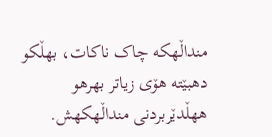منداڵهکه چاک ناکات، بهڵکو دهبێته هۆی زیاتر بهرهو ههڵدێربردنی منداڵهکهش.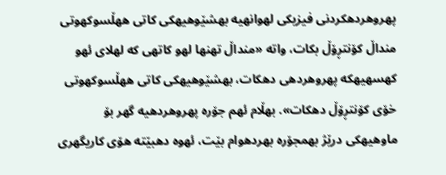پهروهردهکردنی فیزیکی لهوانهیه بهشێوهیهکی کاتی ههڵسوکهوتی منداڵ کۆنتڕۆڵ بکات، واته‌ «منداڵ تهنها لهو کاتهی که لهلای ئهو کهسهیهکه پهروهردهی دهکات، بهشێوهیهکی کاتی ههڵسوکهوتی خۆی کۆنتڕۆڵ دهکات». بهڵام ئهم جۆره پهروهردهیه گهر بۆ ماوهیهکی درێژ بهمجۆره بهردهوام بێت، ئهوه دهبێته هۆی کاریگهری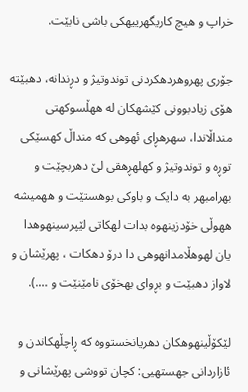خراپ و هیچ کاریگهرییهکی باشی نابێت.

جۆری پهروهردهکردنی توندوتیژ و دڕندانه، دهبێته هۆی زیادبوونی کێشهکان له ههڵسوکهتی منداڵاندا، سهرهڕای ئهوهی که منداڵ کهسێکی توڕه و توندوتیژ و کهلهڕهقی لێ دهربچێت و بهرامبهر به دایک و باوکی بوهستێت و ههمیشه ههوڵی خۆدزینهوه بدات لهکاتی لێپرسینهوهدا یان لهوهڵامدانهوهی دا درۆ دهکات ، پهرێشان و لاواز دهبێت و بڕوای بهخۆی نامێنێت و ….).

لێکۆڵینهوهکان دهریانخستووه که ڕاچڵهکاندن و ئازاردانی جهستهیی: کچان تووشی پهرێشانی و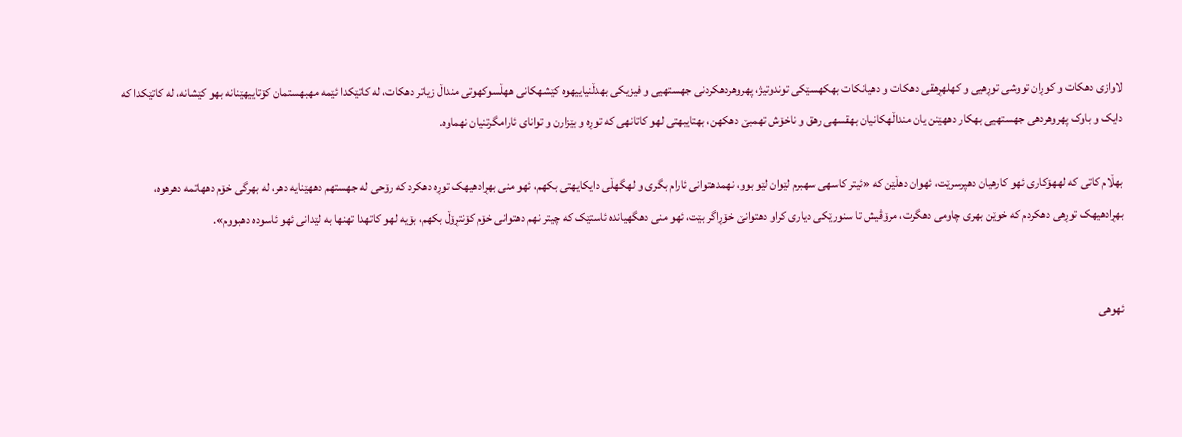لاوازی دهکات و کوڕان تووشی توڕهیی و کهلهڕهقی دهکات و دهیانکات بهکهسێکی توندوتیژ، پهروهردهکردنی جهستهیی و فیزیکی بهدڵنیاییهوه کێشهکانی ههڵسوکهوتی منداڵ زیاتر دهکات، له کاتێکدا ئێمه مهبهستمان کۆتاییهێنانه بهو کێشانه، له کاتێکدا که دایک و باوک پهروهردهی جهستهیی بهکار دههێنن یان منداڵهکانیان بهقسهی رهق و ناخۆش تهمبێ دهکهن، بهتایبهتی لهو کاتانهی که توڕه و بێزارن و توانای ئارامگرتنیان نهماوه.

بهڵام کاتی که لههۆکاری ئهو کارهیان دهپرسرێت، ئهوان دهڵێن که‌ «ئیتر کاسهی سهبرم لێوان لێو بوو، نهمدهتوانی ئارام بگری و لهگهڵی دایکایهتی بکهم، ئهو منی بهڕادهیهک توڕه دهکرد که رۆحی له جهستهم دههێنایه دهر، له بهرگی خۆم دههاتمه دهرهوه، بهڕادهیهک توڕهی دهکردم که خوێن بهری چاومی دهگرت، مرۆڤیش تا سنورێکی دیاری کراو دهتوانێ خۆڕاگر بێت، ئهو منی دهگهیانده ئاستێک که چیتر نهم دهتوانی خۆم کۆنتڕۆڵ بکهم، بۆیه لهو کاتهدا تهنها به لێدانی ئهو ئاسوده دهبووم».


ئهوهی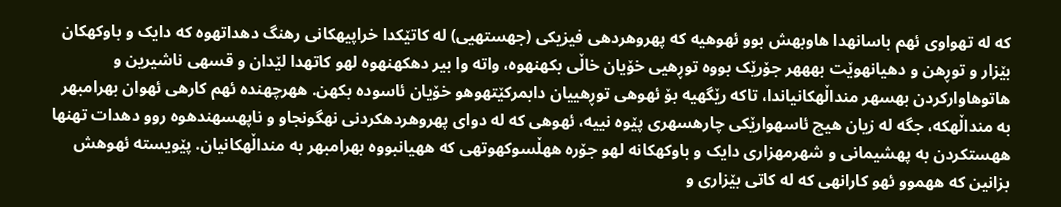که له تهواوی ئهم باسانهدا هاوبهش بوو ئهوهیه که پهروهردهی فیزیکی (جهستهیی) له کاتێکدا خراپیهکانی رهنگ دهداتهوه که دایک و باوکهکان بێزار و توڕهن و دهیانهوێت بهههر جۆرێک بووه توڕهیی خۆیان خاڵی بکهنهوه، واته وا بیر دهکهنهوه لهو کاتهدا لێدان و قسهی ناشیرین و هاتوهاوارکردن بهسهر منداڵهکانیاندا، تاکه رێگهیه بۆ ئهوهی توڕهییان دابمرکێتهوهو خۆیان ئاسوده بکهن. ههرچهنده ئهم کارهی ئهوان بهرامبهر به منداڵهکه، جگه له زیان هیچ ئاسهوارێکی چارهسهری پێوه نییه، ئهوهی که له دوای پهروهردهکردنی نهگونجاو و ناپهسهندهوه روو دهدات تهنها ههستکردن به پهشیمانی و شهرمهزاری دایک و باوکهکانه لهو جۆره ههڵسوکهوتهی که ههیانبووه بهرامبهر به منداڵهکانیان. پێویسته ئهوهش بزانین که ههموو ئهو کارانهی که له کاتی بێزاری و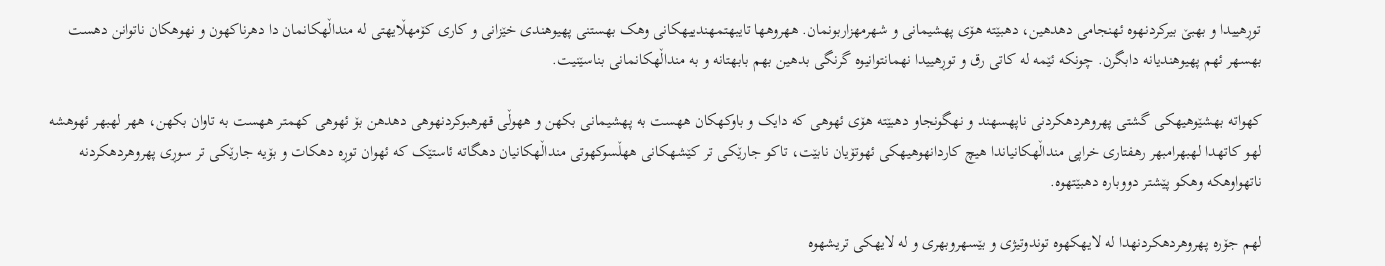توڕهییدا و بهبێ بیرکردنهوه ئهنجامی دهدهین، دهبێته هۆی پهشیمانی و شهرمهزاربونمان. ههروهها تایبهتمهندییهکانی وهک بهستنی پهیوهندی خێزانی و کاری کۆمهڵایهتی له منداڵهکانمان دا دهرناکهون و نهوهکان ناتوانن دهست بهسهر ئهم پهیوهندیانه دابگرن. چونکه ئێمه له کاتی رق و توڕهییدا نهمانتوانیوه گرنگی بدهین بهم بابهتانه و به منداڵهکانمانی بناسێنیت.

کهواته بهشێوهیهکی گشتی پهروهردهکردنی ناپهسهند و نهگونجاو دهبێته هۆی ئهوهی که دایک و باوکهکان ههست به پهشیمانی بکهن و ههوڵی قهرهبوکردنهوهی دهدهن بۆ ئهوهی کهمتر ههست به تاوان بکهن، ههر لهبهر ئهوهشه لهو کاتهدا لهبهرامبهر رهفتاری خراپی منداڵهکانیاندا هیچ کاردانهوهیهکی ئهوتۆیان نابێت، تاکو جارێکی تر کێشهکانی ههڵسوکهوتی منداڵهکانیان دهگاته ئاستێک که ئهوان توڕه دهکات و بۆیه جارێکی تر سوڕی پهروهردهکردنه ناتهواوهکه وهکو پێشتر دووباره دهبێتهوه.

لهم جۆره پهروهردهکردنهدا له لایهکهوه توندوتیژی و بێسهروبهری و له لایهکی تریشهوه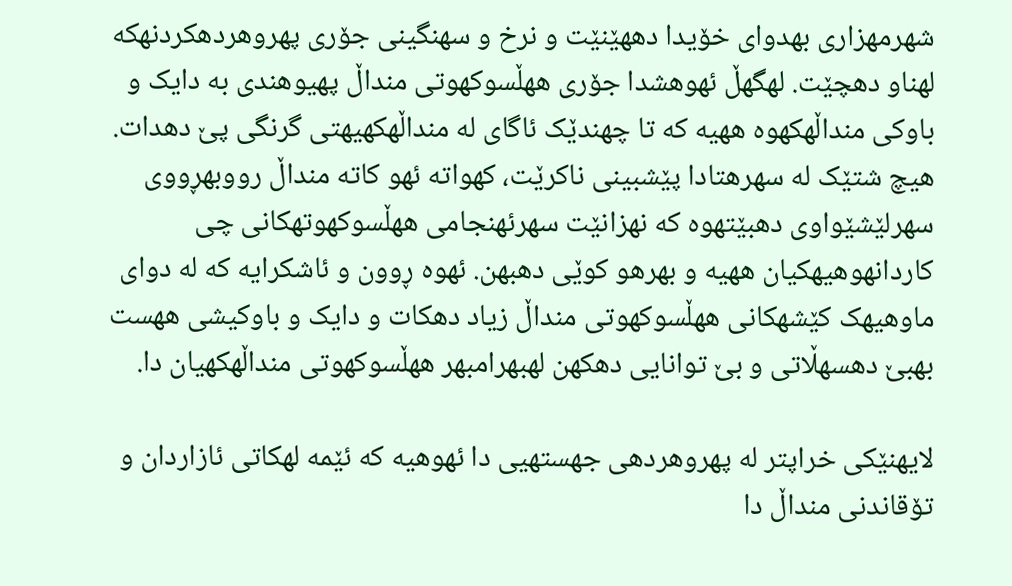شهرمهزاری بهدوای خۆیدا دههێنێت و نرخ و سهنگینی جۆری پهروهردهکردنهکه لهناو دهچێت. لهگهڵ ئهوهشدا جۆری ههڵسوکهوتی منداڵ پهیوهندی به دایک و باوکی منداڵهکهوه ههیه که تا چهندێک ئاگای له منداڵهکهیهتی گرنگی پێ دهدات. هیچ شتێک له سهرهتادا پێشبینی ناکرێت، کهواته ئهو کاته منداڵ رووبهڕووی سهرلێشێواوی دهبێتهوه که نهزانێت سهرئهنجامی ههڵسوکهوتهکانی چی کاردانهوهیهکیان ههیه و بهرهو کوێی دهبهن. ئهوه ڕوون و ئاشکرایه که له دوای ماوهیهک کێشهکانی ههڵسوکهوتی منداڵ زیاد دهکات و دایک و باوکیشی ههست بهبێ دهسهڵاتی و بێ توانایی دهکهن لهبهرامبهر ههڵسوکهوتی منداڵهکهیان دا.

لایهنێکی خراپتر له پهروهردهی جهستهیی دا ئهوهیه که ئێمه لهکاتی ئازاردان و تۆقاندنی منداڵ دا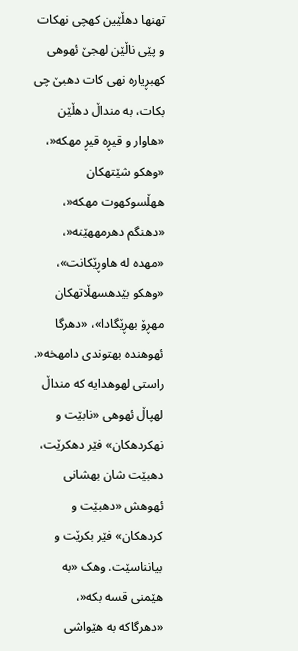تهنها دهڵێین کهچی نهکات و پێی ناڵێن لهجێ ئهوهی کهبڕیاره نهی کات دهبێ چی بکات، به منداڵ دهڵێن «هاوار و قیڕه قیڕ مهکه‌«، «وهکو شێتهکان ههڵسوکهوت مهکه‌«، «دهنگم دهرمههێنه‌«، «مهده له هاوڕێکانت»، «وهکو بێدهسهڵاتهکان مهڕۆ بهڕێگادا»، «دهرگا ئهوهنده بهتوندی دامهخه‌«. راستی لهوهدایه که منداڵ لهپاڵ ئهوهی «نابێت و نهکردهکان» فێر دهکرێت، دهبێت شان بهشانی ئهوهش «دهبێت و کردهکان» فێر بکرێت و بیانناسێت. وهک «به هێمنی قسه بکه‌«، «دهرگاکه به هێواشی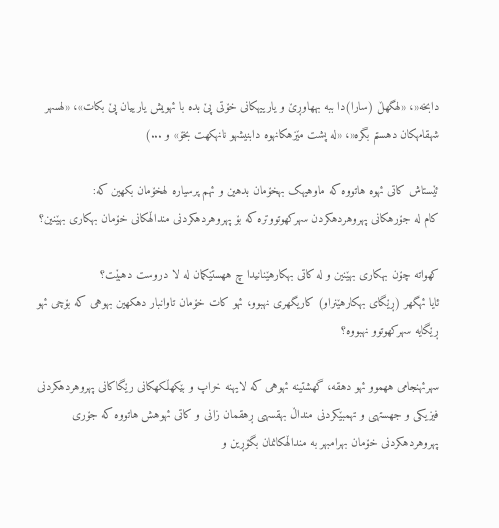دابخه‌«، «لهگهڵ (سارا)دا ببه بههاوڕێ و یارییهکانی خۆتی پێ بده با ئهویش یارییان پێ بکات»، «لهسهر شهقامهکان دهستم بگره‌«، «له پشت مێزهکانهوه دابنیشهو نانهکهت بخۆ» و ...)

ئێستاش کاتی ئهوه هاتووه که ماوهیهک بهخۆمان بدهین و ئهم پرسیاره لهخۆمان بکهین که:
کام له جۆرهکانی پهروهردهکردن سهرکهوتووتره که بۆ پهروهردهکردنی منداڵهکانی خۆمان بهکاری بهێنین؟

کهواته چۆن بهکاری بهێنین و له کاتی بهکارهێنانیدا چ ههستێکمان له لا دروست دهبێت؟
ئایا ئهگهر (ڕێگای بهکارهێنراو) کاریگهری نهبوو، ئهو کات خۆمان تاوانبار دهکهین بهوهی که بۆچی ئهو ڕێگایه سهرکهوتوو نهبووه؟

سهرئهنجامی ههموو ئهو دهقه، گهشتینه ئهوهی که لایهنه خراپ و بێکهڵکهکانی رێگاکانی پهروهردهکردنی فیزیکی و جهستهی و تهمبێکردنی منداڵ بهقسهی ڕهقمان زانی و کاتی ئهوهش هاتووه که جۆری پهروهردهکردنی خۆمان بهرامبهر به منداڵهکانمان بگۆڕین و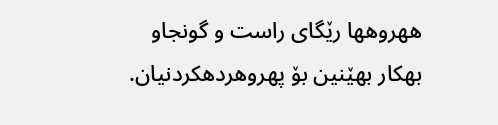ههروهها رێگای راست و گونجاو بهکار بهێنین بۆ پهروهردهکردنیان.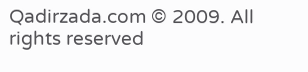Qadirzada.com © 2009. All rights reserved